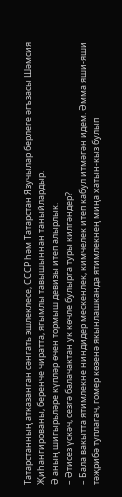Татарстанның атказанган сәнгать эшлеклесе, СССР һәм Татарстан Язучылар берлеге әгъзасы Шәмсия Җиһангированы, беренче чиратта, ягымлы тавышыннан таныйлардыр.
Ә аның шигырьләре күпләр өчен тормыш девизы итеп алырлык.
– Әтисез үскәч, сезгә балачактан ук көчле булырга туры килгәндер?
– Бала вакытта ятимлекне ниндидер мескенлек, кимчелек итеп кабул итмәгән идем. Әмма яши-яши тәҗрибә туплагач, гомер көзенә якынлашканда ятимлекнең миңа хатын-кыз булып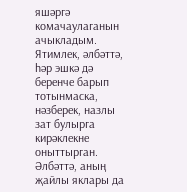яшәргә комачаулаганын ачыкладым. Ятимлек, әлбәттә, һәр эшкә дә беренче барып тотынмаска, нәзберек, назлы зат булырга кирәклекне оныттырган. Әлбәттә, аның җайлы яклары да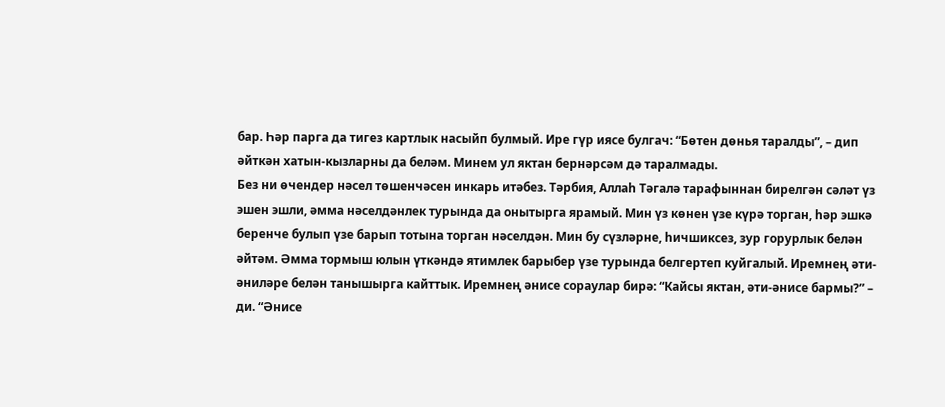бар. Һәр парга да тигез картлык насыйп булмый. Ире гүр иясе булгач: “Бөтен дөнья таралды”, – дип әйткән хатын-кызларны да беләм. Минем ул яктан бернәрсәм дә таралмады.
Без ни өчендер нәсел төшенчәсен инкарь итәбез. Тәрбия, Аллаһ Тәгалә тарафыннан бирелгән сәләт үз эшен эшли, әмма нәселдәнлек турында да онытырга ярамый. Мин үз көнен үзе күрә торган, һәр эшкә беренче булып үзе барып тотына торган нәселдән. Мин бу сүзләрне, һичшиксез, зур горурлык белән әйтәм. Әмма тормыш юлын үткәндә ятимлек барыбер үзе турында белгертеп куйгалый. Иремнең әти-әниләре белән танышырга кайттык. Иремнең әнисе сораулар бирә: “Кайсы яктан, әти-әнисе бармы?” – ди. “Әнисе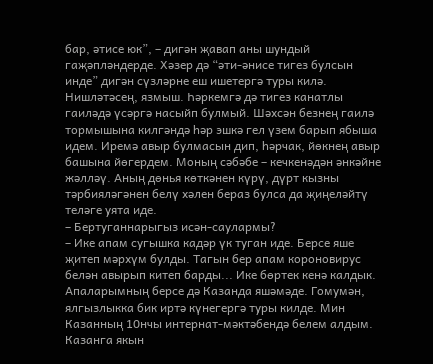бар, әтисе юк”, – дигән җавап аны шундый гаҗәпләндерде. Хәзер дә “әти-әнисе тигез булсын инде” дигән сүзләрне еш ишетергә туры килә. Нишләтәсең, язмыш. Һәркемгә дә тигез канатлы гаиләдә үсәргә насыйп булмый. Шәхсән безнең гаилә тормышына килгәндә һәр эшкә гел үзем барып ябыша идем. Иремә авыр булмасын дип, һәрчак, йөкнең авыр башына йөгердем. Моның сәбәбе – кечкенәдән әнкәйне жәлләү. Аның дөнья көткәнен күрү, дүрт кызны тәрбияләгәнен белү хәлен бераз булса да җиңеләйтү теләге уята иде.
– Бертуганнарыгыз исән-саулармы?
– Ике апам сугышка кадәр үк туган иде. Берсе яше җитеп мәрхүм булды. Тагын бер апам короновирус белән авырып китеп барды... Ике бөртек кенә калдык. Апаларымның берсе дә Казанда яшәмәде. Гомумән, ялгызлыкка бик иртә күнегергә туры килде. Мин Казанның 10нчы интернат-мәктәбендә белем алдым. Казанга якын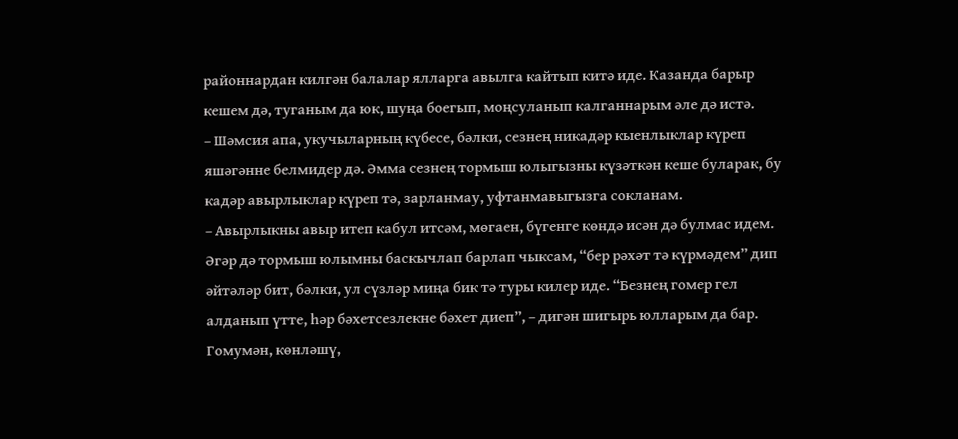районнардан килгән балалар ялларга авылга кайтып китә иде. Казанда барыр кешем дә, туганым да юк, шуңа боегып, моңсуланып калганнарым әле дә истә.
– Шәмсия апа, укучыларның күбесе, бәлки, сезнең никадәр кыенлыклар күреп яшәгәнне белмидер дә. Әмма сезнең тормыш юлыгызны күзәткән кеше буларак, бу кадәр авырлыклар күреп тә, зарланмау, уфтанмавыгызга сокланам.
– Авырлыкны авыр итеп кабул итсәм, мөгаен, бүгенге көндә исән дә булмас идем. Әгәр дә тормыш юлымны баскычлап барлап чыксам, “бер рәхәт тә күрмәдем” дип әйтәләр бит, бәлки, ул сүзләр миңа бик тә туры килер иде. “Безнең гомер гел алданып үтте, һәр бәхетсезлекне бәхет диеп”, – дигән шигырь юлларым да бар. Гомумән, көнләшү,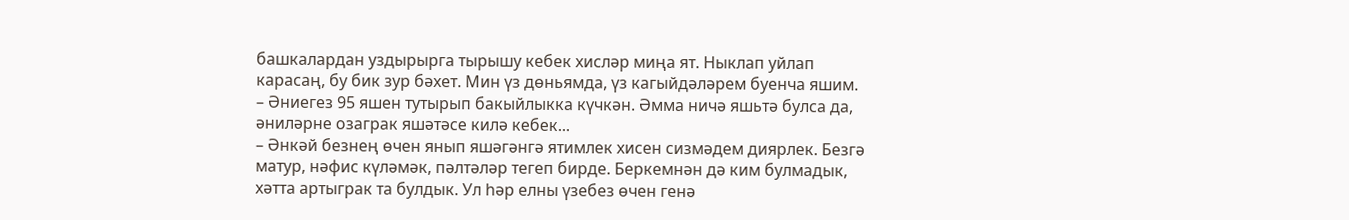башкалардан уздырырга тырышу кебек хисләр миңа ят. Ныклап уйлап карасаң, бу бик зур бәхет. Мин үз дөньямда, үз кагыйдәләрем буенча яшим.
– Әниегез 95 яшен тутырып бакыйлыкка күчкән. Әмма ничә яшьтә булса да, әниләрне озаграк яшәтәсе килә кебек...
– Әнкәй безнең өчен янып яшәгәнгә ятимлек хисен сизмәдем диярлек. Безгә матур, нәфис күләмәк, пәлтәләр тегеп бирде. Беркемнән дә ким булмадык, хәтта артыграк та булдык. Ул һәр елны үзебез өчен генә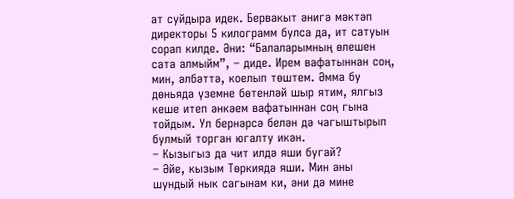ат суйдыра идек. Бервакыт әнигә мәктәп директоры 5 килограмм булса да, ит сатуын сорап килде. Әни: “Балаларымның өлешен сата алмыйм”, – диде. Ирем вафатыннан соң, мин, әлбәттә, коелып төштем. Әмма бу дөньяда үземне бөтенләй шыр ятим, ялгыз кеше итеп әнкәем вафатыннан соң гына тойдым. Ул бернәрсә белән дә чагыштырып булмый торган югалту икән.
– Кызыгыз да чит илдә яши бугай?
– Әйе, кызым Төркиядә яши. Мин аны шундый нык сагынам ки, әни дә мине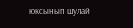юксынып шулай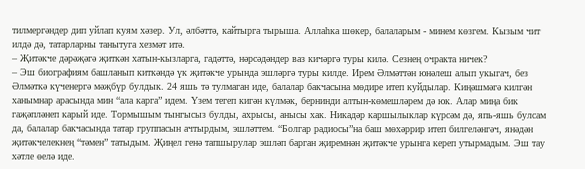тилмергәндер дип уйлап куям хәзер. Ул, әлбәттә, кайтырга тырыша. Аллаһка шөкер, балаларым - минем көзгем. Кызым чит илдә дә, татарларны танытуга хезмәт итә.
– Җитәкче дәрәҗәгә җиткән хатын-кызларга, гадәттә, нәрсәдәндер ваз кичәргә туры килә. Сезнең очракта ничек?
– Эш биографиям башланып киткәндә үк җитәкче урында эшләргә туры килде. Ирем Әлмәттән юнәлеш алып укыгач, без Әлмәткә күченергә мәҗбүр булдык. 24 яшь тә тулмаган иде, балалар бакчасына мөдире итеп куйдылар. Киңәшмәгә килгән ханымнар арасында мин “ала карга” идем. Үзем тегеп кигән күлмәк, бернинди алтын-көмешләрем дә юк. Алар миңа бик гаҗәпләнеп карый иде. Тормышым тынгысыз булды, ахрысы, анысы хак. Никадәр каршылыклар күрсәм дә, япь-яшь булсам да, балалар бакчасында татар группасын ачтырдым, эшләттем. “Болгар радиосы”на баш мөхәррир итеп билгеләнгәч, янәдән җитәкчелекнең “тәмен” татыдым. Җиңел генә тапшырулар эшләп барган җиремнән җитәкче урынга кереп утырмадым. Эш тау хәтле өелә иде.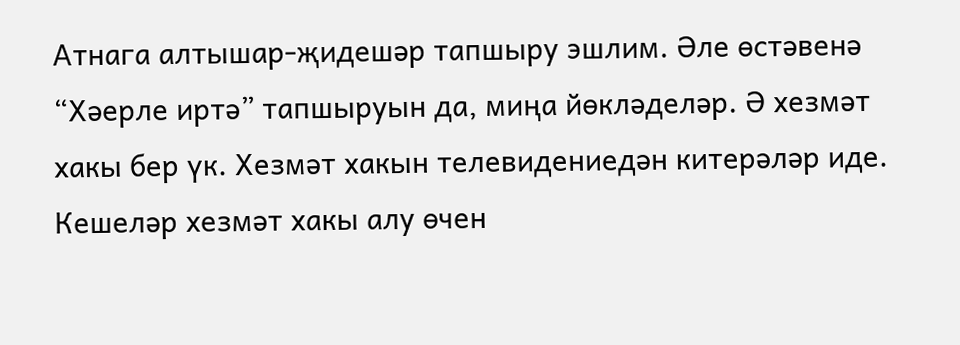Атнага алтышар-җидешәр тапшыру эшлим. Әле өстәвенә “Хәерле иртә” тапшыруын да, миңа йөкләделәр. Ә хезмәт хакы бер үк. Хезмәт хакын телевидениедән китерәләр иде. Кешеләр хезмәт хакы алу өчен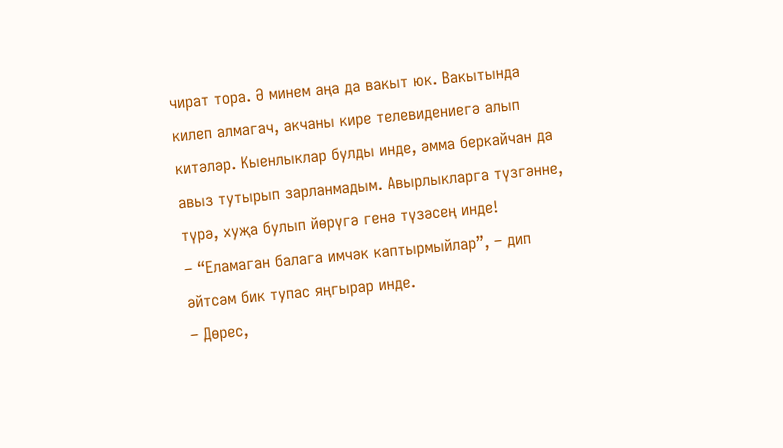чират тора. Ә минем аңа да вакыт юк. Вакытында килеп алмагач, акчаны кире телевидениегә алып китәләр. Кыенлыклар булды инде, әмма беркайчан да авыз тутырып зарланмадым. Авырлыкларга түзгәнне, түрә, хуҗа булып йөрүгә генә түзәсең инде!
– “Еламаган балага имчәк каптырмыйлар”, – дип әйтсәм бик тупас яңгырар инде.
– Дөрес,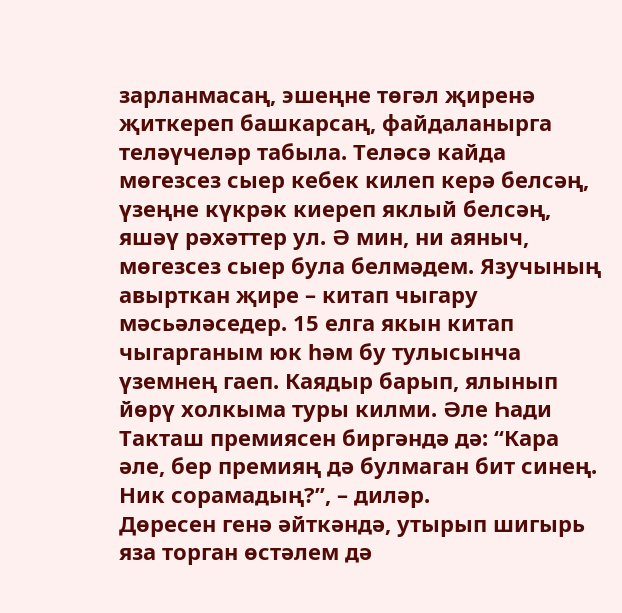зарланмасаң, эшеңне төгәл җиренә җиткереп башкарсаң, файдаланырга теләүчеләр табыла. Теләсә кайда мөгезсез сыер кебек килеп керә белсәң, үзеңне күкрәк киереп яклый белсәң, яшәү рәхәттер ул. Ә мин, ни аяныч, мөгезсез сыер була белмәдем. Язучының авырткан җире – китап чыгару мәсьәләседер. 15 елга якын китап чыгарганым юк һәм бу тулысынча үземнең гаеп. Каядыр барып, ялынып йөрү холкыма туры килми. Әле Һади Такташ премиясен биргәндә дә: “Кара әле, бер премияң дә булмаган бит синең. Ник сорамадың?”, – диләр.
Дөресен генә әйткәндә, утырып шигырь яза торган өстәлем дә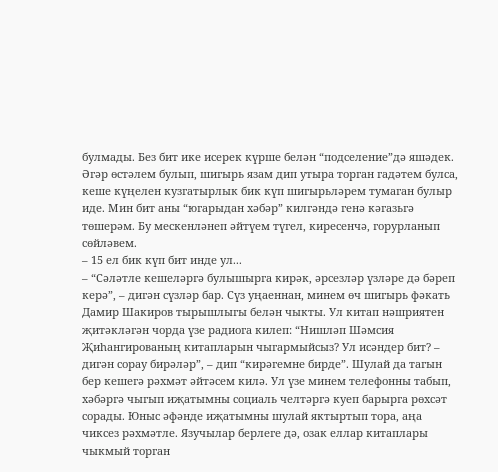булмады. Без бит ике исерек күрше белән “подселение”дә яшәдек. Әгәр өстәлем булып, шигырь язам дип утыра торган гадәтем булса, кеше күңелен кузгатырлык бик күп шигырьләрем тумаган булыр иде. Мин бит аны “югарыдан хәбәр” килгәндә генә кәгазьгә төшерәм. Бу мескенләнеп әйтүем түгел, киресенчә, горурланып сөйләвем.
– 15 ел бик күп бит инде ул...
– “Сәләтле кешеләргә булышырга кирәк, әрсезләр үзләре дә бәреп керә”, – дигән сүзләр бар. Сүз уңаеннан, минем өч шигырь фәкать Дамир Шакиров тырышлыгы белән чыкты. Ул китап нәшриятен җитәкләгән чорда үзе радиога килеп: “Нишләп Шәмсия Җиһангированың китапларын чыгармыйсыз? Ул исәндер бит? – дигән сорау бирәләр”, – дип “кирәгемне бирде”. Шулай да тагын бер кешегә рәхмәт әйтәсем килә. Ул үзе минем телефонны табып, хәбәргә чыгып иҗатымны социаль челтәргә куеп барырга рөхсәт сорады. Юныс әфәнде иҗатымны шулай яктыртып тора, аңа чиксез рәхмәтле. Язучылар берлеге дә, озак еллар китаплары чыкмый торган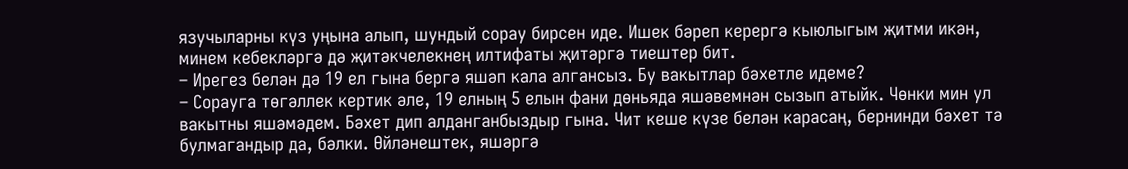язучыларны күз уңына алып, шундый сорау бирсен иде. Ишек бәреп керергә кыюлыгым җитми икән, минем кебекләргә дә җитәкчелекнең илтифаты җитәргә тиештер бит.
– Ирегез белән дә 19 ел гына бергә яшәп кала алгансыз. Бу вакытлар бәхетле идеме?
– Сорауга төгәллек кертик әле, 19 елның 5 елын фани дөньяда яшәвемнән сызып атыйк. Чөнки мин ул вакытны яшәмәдем. Бәхет дип алданганбыздыр гына. Чит кеше күзе белән карасаң, бернинди бәхет тә булмагандыр да, бәлки. Өйләнештек, яшәргә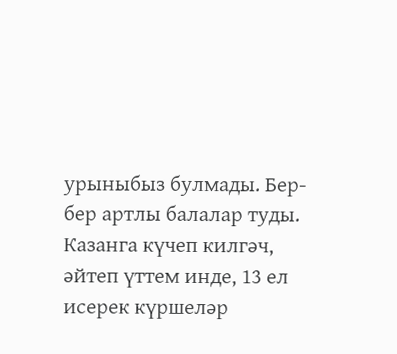урыныбыз булмады. Бер-бер артлы балалар туды. Казанга күчеп килгәч, әйтеп үттем инде, 13 ел исерек күршеләр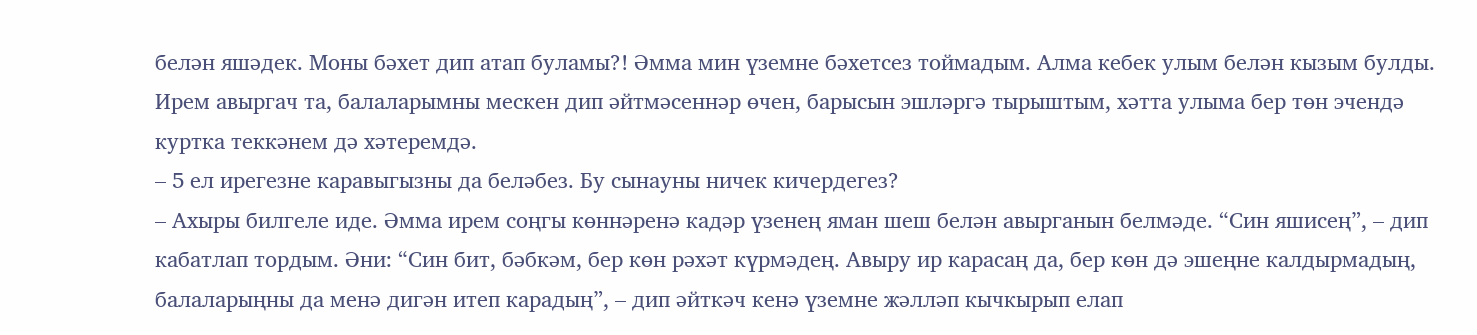белән яшәдек. Моны бәхет дип атап буламы?! Әмма мин үземне бәхетсез тоймадым. Алма кебек улым белән кызым булды. Ирем авыргач та, балаларымны мескен дип әйтмәсеннәр өчен, барысын эшләргә тырыштым, хәтта улыма бер төн эчендә куртка теккәнем дә хәтеремдә.
– 5 ел ирегезне каравыгызны да беләбез. Бу сынауны ничек кичердегез?
– Ахыры билгеле иде. Әмма ирем соңгы көннәренә кадәр үзенең яман шеш белән авырганын белмәде. “Син яшисең”, – дип кабатлап тордым. Әни: “Син бит, бәбкәм, бер көн рәхәт күрмәдең. Авыру ир карасаң да, бер көн дә эшеңне калдырмадың, балаларыңны да менә дигән итеп карадың”, – дип әйткәч кенә үземне жәлләп кычкырып елап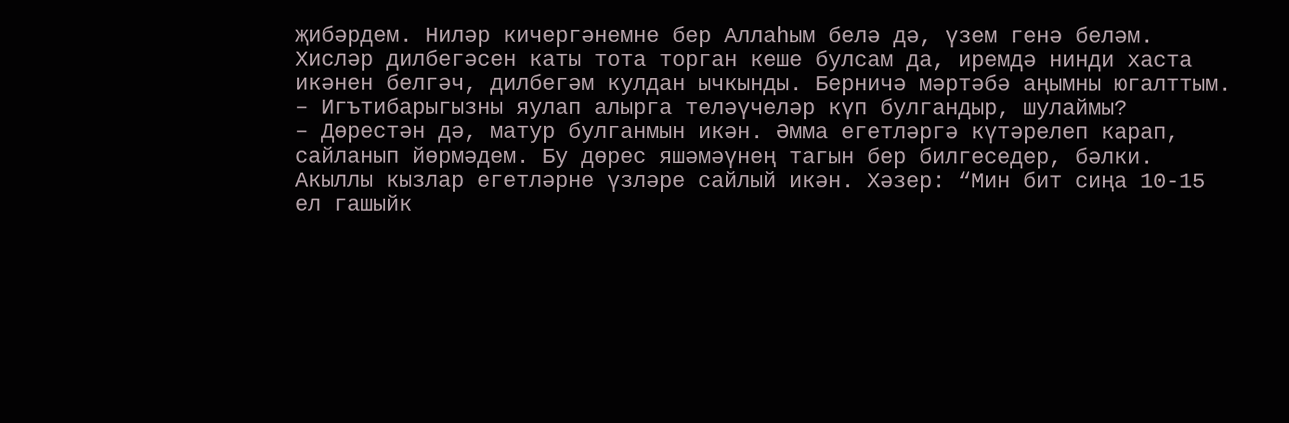җибәрдем. Ниләр кичергәнемне бер Аллаһым белә дә, үзем генә беләм. Хисләр дилбегәсен каты тота торган кеше булсам да, иремдә нинди хаста икәнен белгәч, дилбегәм кулдан ычкынды. Берничә мәртәбә аңымны югалттым.
– Игътибарыгызны яулап алырга теләүчеләр күп булгандыр, шулаймы?
– Дөрестән дә, матур булганмын икән. Әмма егетләргә күтәрелеп карап, сайланып йөрмәдем. Бу дөрес яшәмәүнең тагын бер билгеседер, бәлки. Акыллы кызлар егетләрне үзләре сайлый икән. Хәзер: “Мин бит сиңа 10-15 ел гашыйк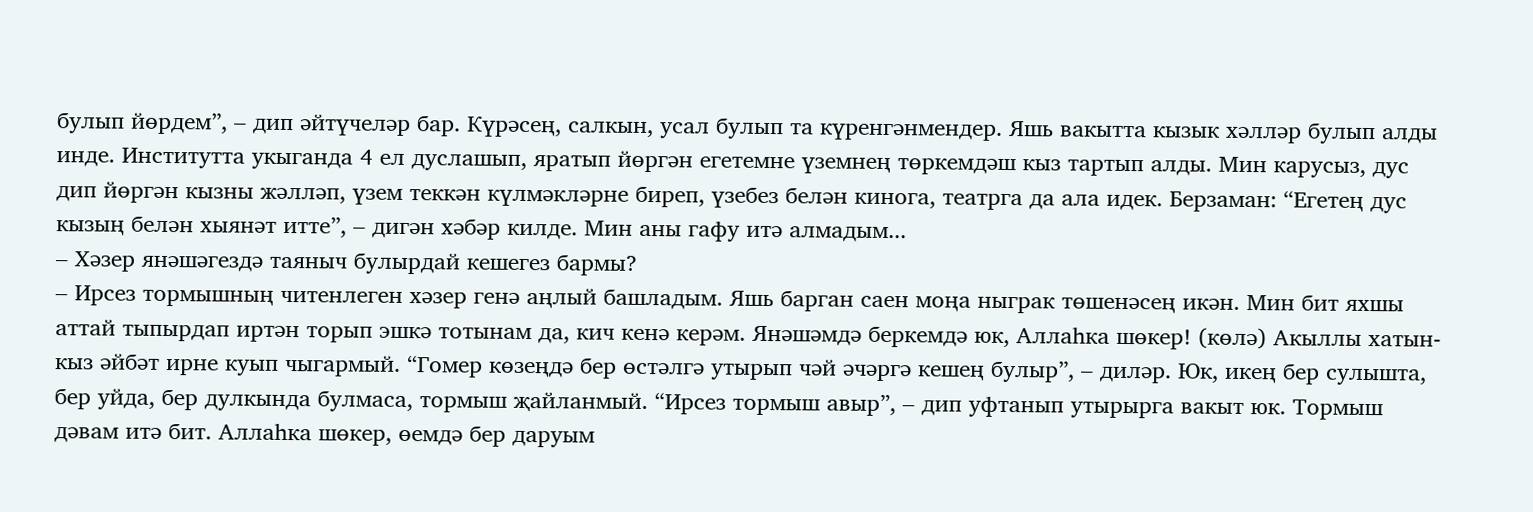булып йөрдем”, – дип әйтүчеләр бар. Күрәсең, салкын, усал булып та күренгәнмендер. Яшь вакытта кызык хәлләр булып алды инде. Институтта укыганда 4 ел дуслашып, яратып йөргән егетемне үземнең төркемдәш кыз тартып алды. Мин карусыз, дус дип йөргән кызны жәлләп, үзем теккән күлмәкләрне биреп, үзебез белән кинога, театрга да ала идек. Берзаман: “Егетең дус кызың белән хыянәт итте”, – дигән хәбәр килде. Мин аны гафу итә алмадым...
– Хәзер янәшәгездә таяныч булырдай кешегез бармы?
– Ирсез тормышның читенлеген хәзер генә аңлый башладым. Яшь барган саен моңа ныграк төшенәсең икән. Мин бит яхшы аттай тыпырдап иртән торып эшкә тотынам да, кич кенә керәм. Янәшәмдә беркемдә юк, Аллаһка шөкер! (көлә) Акыллы хатын-кыз әйбәт ирне куып чыгармый. “Гомер көзеңдә бер өстәлгә утырып чәй әчәргә кешең булыр”, – диләр. Юк, икең бер сулышта, бер уйда, бер дулкында булмаса, тормыш җайланмый. “Ирсез тормыш авыр”, – дип уфтанып утырырга вакыт юк. Тормыш дәвам итә бит. Аллаһка шөкер, өемдә бер даруым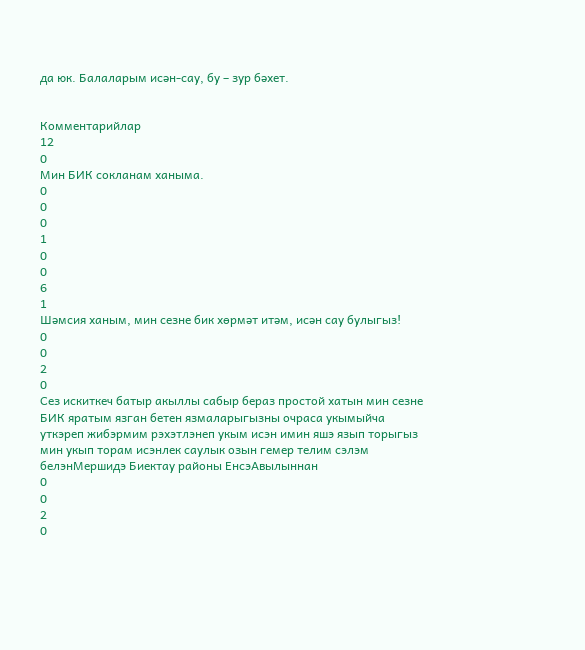да юк. Балаларым исән-сау, бу – зур бәхет.


Комментарийлар
12
0
Мин БИК сокланам ханыма.
0
0
0
1
0
0
6
1
Шәмсия ханым, мин сезне бик хөрмәт итәм, исән сау булыгыз!
0
0
2
0
Сез искиткеч батыр акыллы сабыр бераз простой хатын мин сезне БИК яратым язган бетен язмаларыгызны очраса укымыйча уткэреп жибэрмим рэхэтлэнеп укым исэн имин яшэ язып торыгыз мин укып торам исэнлек саулык озын гемер телим сэлэм белэнМершидэ Биектау районы ЕнсэАвылыннан
0
0
2
0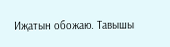Иҗатын обожаю. Тавышы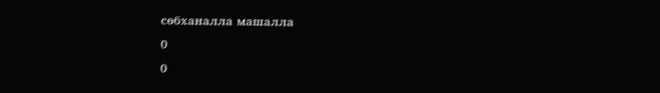сөбханалла машалла
0
0